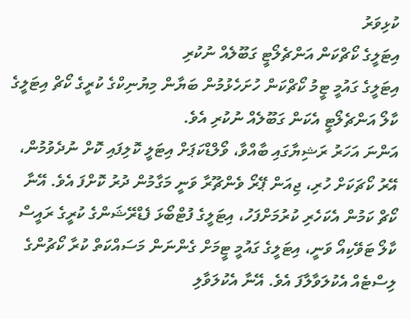ކުޅިވަރު
އިޓަލީގެ ކޯޗްކަން އަންޗެލޯޓީ ގަބޫލެއް ނުކުރި
އިޓަލީގެ ގައުމީ ޓީމު ކޯޗްކަން ހުށަހެޅުމުން ބަޔާން މިޔުނިކްގެ ކުރީގެ ކޯޗް އިޓަލީގެ ކާލޯ އަންޗެލޯޓީ އެކަން ގަބޫލެއް ނުކުރި އެވެ.
އަންނަ އަހަރު ރަޝިޔާގައި ބާއްވާ، ވޯލްޑްކަޕަށް އިޓަލީ ކޮލިފައި ކޮށް ނުދެވުމުން، އޭރު ކޯޗަކަށް ހުރި، ޖިއަން ޕޭރޯ ވެންޗޫރާ ވަނީ މަގާމުން ދުރު ކޮށްފަ އެވެ. އޭނާ ކޯޗް ކަމުން އެކަހެރި ކުރުމަށްފަހު، އިޓަލީގެ ފުޓްބޯޅަ ފެޑްރޭޝަންގެ ކުރީގެ ރައީސް ކާލޯ ޓަވޭކިއޯ ވަނީ، އިޓަލީގެ ގައުމީ ޓީމަށް ގެންނަން މަސައްކަތް ކުރާ ކޯޗުންގެ ލިސްޓެއް އެކުލަވާލާފަ އެވެ. އޭނާ އެކުލަވާލި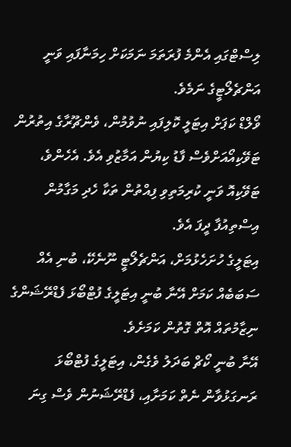ލިސްޓްގައި އެންމެ ފުރަތަމަ ނަމަކަށް ހިމަނާފައި ވަނީ އަންޗެލޯޓީގެ ނަމެވެ.
ވޯލްޑް ކަޕަށް އިޓަލީ ކޮލިފައި ނުވުމުން، ވެންޗޫރާގެ އިތުރުން ޓަވޭކިއޯއަށްވެސް ފާޑު ކިޔުން އަމާޒުވި އެވެ. އެހެންވެ، ޓަވޭކިއޮ ވަނީ ކުރިމަތިވި ފިއްތުން ތަކާ ހެދި މަގާމުން އިސްތިއުފާ ދީފަ އެވެ.
އިޓަލީގެ ހުށަހެޅުމަށް، އަންޗެލޯޓީ ނޫނެކޭ، ބުނި އެއް ސަބަބެއް ކަމަށް އޭނާ ބުނީ އިޓަލީގެ ފުޓްބޯޅަ ފެޑްރޭޝަންގެ ނިޒާމުތައް އޮތް ގޮތުން ކަމަށެވެ.
އޭނާ ބުނީ ކޯޗް ބަދަލު ވެގެން، އިޓަލީގެ ފުޓްބޯޅަ ރަނގަޅުވާން ނެތް ކަމަށާއި، ފެޑްރޭޝަނުން ވެސް ގިނަ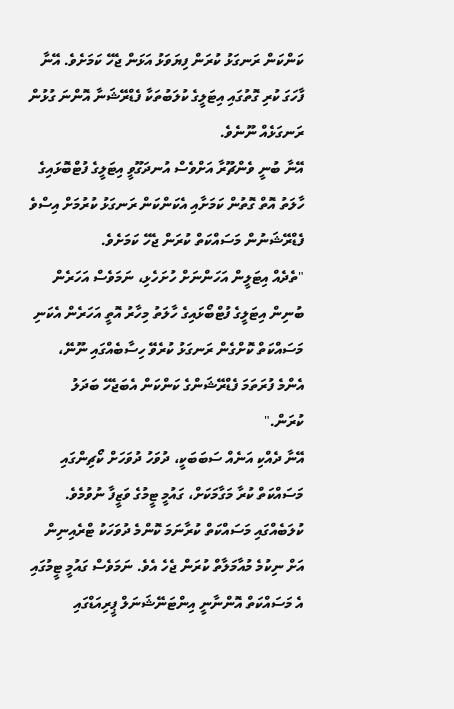ކަންކަން ރަނގަޅު ކުރަން ފިޔަވަޅު އަޅަން ޖެހޭ ކަމަށެވެ. އޭނާ ފާހަގަ ކުރި ގޮތުގައި އިޓަލީގެ ކުލަބުތަކާ ފެޑްރޭޝަނާ އޮންނަ ގުޅުން ރަނގަޅެއް ނޫނެވެ.
އޭނާ ބުނީ ވެންޗޫރާ އަށްވެސް އުނދަގޫވީ އިޓަލީގެ ފުޓްބޮޅައިގެ ހާލަތު އޮތް ގޮތުން ކަމަށާއި އެކަންކަން ރަނގަޅު ކުރުމަށް އިސްވެ ފެޑްރޭޝަނުން މަސައްކަތް ކުރަން ޖެހޭ ކަމަށެވެ.
"ތެދެއް އިޓަލީން އަހަންނަށް ހުށަހެޅި، ނަމަވެސް އަހަރެން ބުނިން އިޓަލީގެ ފުޓްބޯޅައިގެ ހާލަތު މިހާރު އޮތީ އަހަރެން އެކަނި މަސައްކަތް ކޮށްގެން ރަނގަޅު ކުރެވޭ ހިސާބެއްގައި ނޫނޭ، އެންމެ ފުރަތަމަ ފެޑްރޭޝަންގެ ކަންކަން އެބަޖެހޭ ބަދަލު ކުރަން."
އޭނާ ދެއްކި އަނެއް ސަބަބަކީ، ދުވަހު ދުވަހަށް ކޯޗިންގައި މަސައްކަތް ކުރާ މަގާމަކަށް، ގައުމީ ޓީމުގެ ވަޒީފާ ނުވުމެވެ. ކުލަބެއްގައި މަސައްކަތް ކުރާނަމަ ކޮންމެ ދުވަހަކު ޓްރެއިނިން އަށް ނިކުމެ މުއާމަލާތް ކުރަން ޖެހެ އެވެ. ނަމަވެސް ގައުމީ ޓީމުގައި އެ މަސައްކަތް އޮންނާނީ އިންޓަނޭޝަނަލް ޕީރިއަޑްގައި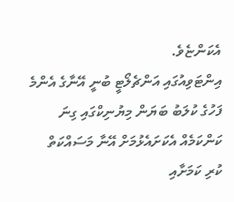އެކަންޏެވެ.
އިންޓަވިއުގައި އަންޗެލޯޓީ ބުނީ އޭނާގެ އެންމެ ފަހުގެ ކުލަބު ބަޔަން މިޔުނިކްގައި ގިނަ ކަންކަމެއް އެކަށައެޅުމަށް އޭނާ މަސައްކަތް ކުރި ކަމަށާއި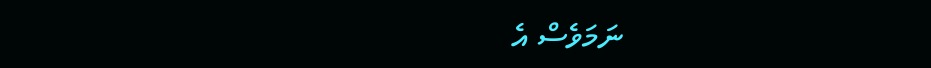ނަމަވެސް އެ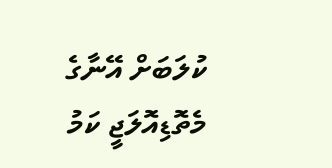ކުލަބަށް އޭނާގެ މެތޮޑިއޮލަޖީ ކަމު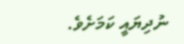ނުދިޔައީ ކަމަށެވެ.